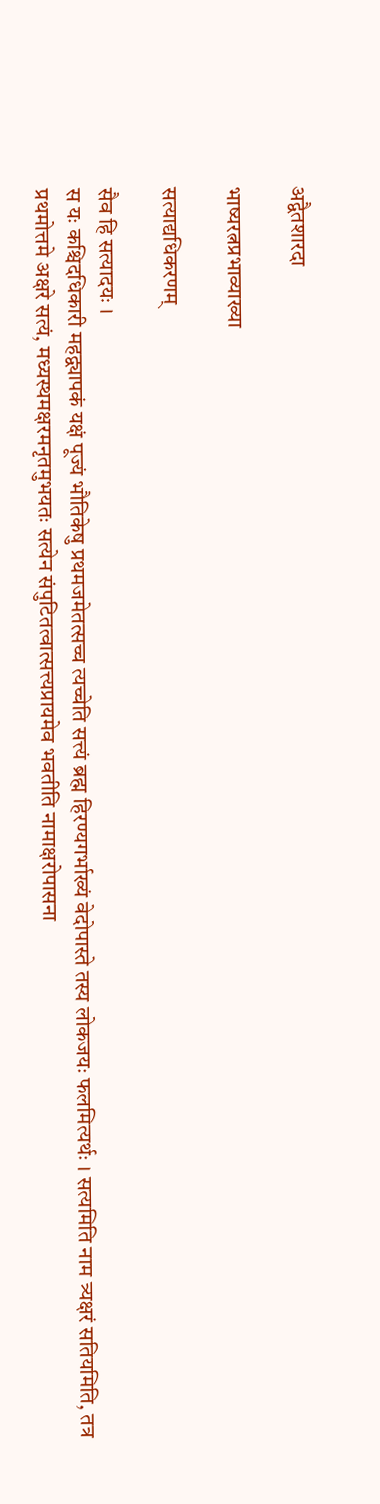अद्वैतशारदा

भाष्यरत्नप्रभाव्याख्या

सत्याद्यधिकरणम्

सैव हि सत्यादयः ।
स यः कश्चिदधिकारी महद्व्यापकं यक्षं पूज्यं भौतिकेषु प्रथमजमेतत्सच्च त्यच्चेति सत्त्यं ब्रह्म हिरण्यगर्भाख्यं वेदोपास्ते तस्य लोकजयः फलमित्यर्थः । सत्यमिति नाम त्र्यक्षरं सतियमिति, तत्र प्रथमोत्तमे अक्षरे सत्यं, मध्यस्थमक्षरमनृतमुभयतः सत्येन संपुटितत्वात्सत्त्यप्रायमेव भवतीति नामाक्षरोपासना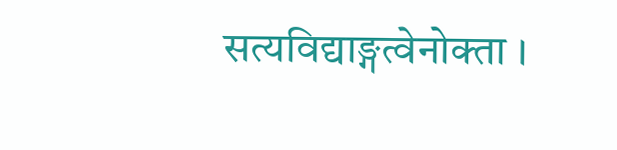सत्यविद्याङ्गत्वेनोक्ता ।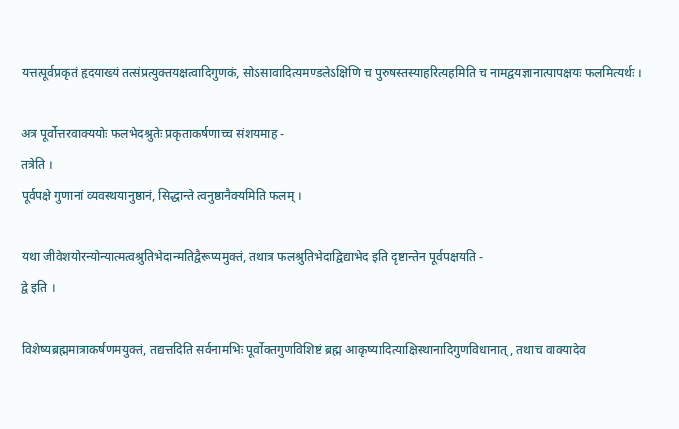यत्तत्पूर्वप्रकृतं हृदयाख्यं तत्संप्रत्युक्तयक्षत्वादिगुणकं, सोऽसावादित्यमण्डलेऽक्षिणि च पुरुषस्तस्याहरित्यहमिति च नामद्वयज्ञानात्पापक्षयः फलमित्यर्थः ।

अत्र पूर्वोत्तरवाक्ययोः फलभेदश्रुतेः प्रकृताकर्षणाच्च संशयमाह -
तत्रेति ।
पूर्वपक्षे गुणानां व्यवस्थयानुष्ठानं, सिद्धान्ते त्वनुष्ठानैक्यमिति फलम् ।

यथा जीवेशयोरन्योन्यात्मत्वश्रुतिभेदान्मतिद्वैरूप्यमुक्तं, तथात्र फलश्रुतिभेदाद्विद्याभेद इति दृष्टान्तेन पूर्वपक्षयति -
द्वे इति ।

विशेष्यब्रह्ममात्राकर्षणमयुक्तं, तद्यत्तदिति सर्वनामभिः पूर्वोक्तगुणविशिष्टं ब्रह्म आकृष्यादित्याक्षिस्थानादिगुणविधानात्, तथाच वाक्यादेव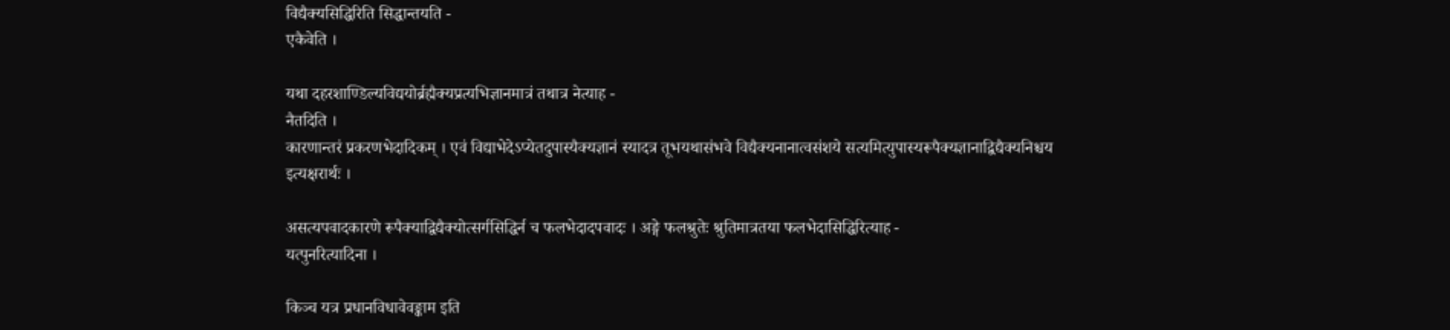विद्यैक्यसिद्धिरिति सिद्धान्तयति -
एकैवेति ।

यथा दहरशाण्डिल्यविद्ययोर्ब्रह्मैक्यप्रत्यभिज्ञानमात्रं तथात्र नेत्याह -
नैतदिति ।
कारणान्तरं प्रकरणभेदादिकम् । एवं विद्याभेदेऽप्येतदुपास्यैक्यज्ञानं स्यादत्र तूभयथासंभवे विद्यैक्यनानात्वसंशये सत्यमित्युपास्यरूपैक्यज्ञानाद्विद्यैक्यनिश्चय इत्यक्षरार्थः ।

असत्यपवादकारणे रूपैक्याद्विद्यैक्योत्सर्गसिद्धिर्न च फलभेदादपवादः । अङ्गे फलश्रुतेः श्रुतिमात्रतया फलभेदासिद्धिरित्याह -
यत्पुनरित्यादिना ।

किञ्च यत्र प्रधानविधावेवङ्काम इति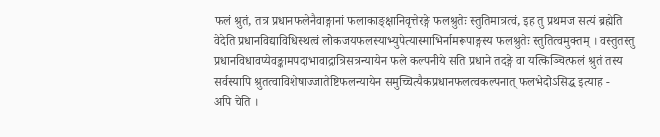फलं श्रुतं, तत्र प्रधानफलेनैवाङ्गानां फलाकाङ्क्षानिवृत्तेरङ्गे फलश्रुतेः स्तुतिमात्रत्वं, इह तु प्रथमज सत्यं ब्रह्मेति वेदेति प्रधानविद्याविधिस्थत्वं लोकजयफलस्याभ्युपेत्यास्माभिर्नामरूपाङ्गस्य फलश्रुतेः स्तुतित्वमुक्तम् । वस्तुतस्तु प्रधानविधावप्येवङ्कामपदाभावाद्रात्रिसत्रन्यायेन फले कल्पनीये सति प्रधाने तदङ्गे वा यत्किञ्चित्फलं श्रुतं तस्य सर्वस्यापि श्रुतत्वाविशेषाज्जातेष्टिफलन्यायेन समुच्चित्यैकप्रधानफलत्वकल्पनात् फलभेदोऽसिद्ध इत्याह -
अपि चेति ।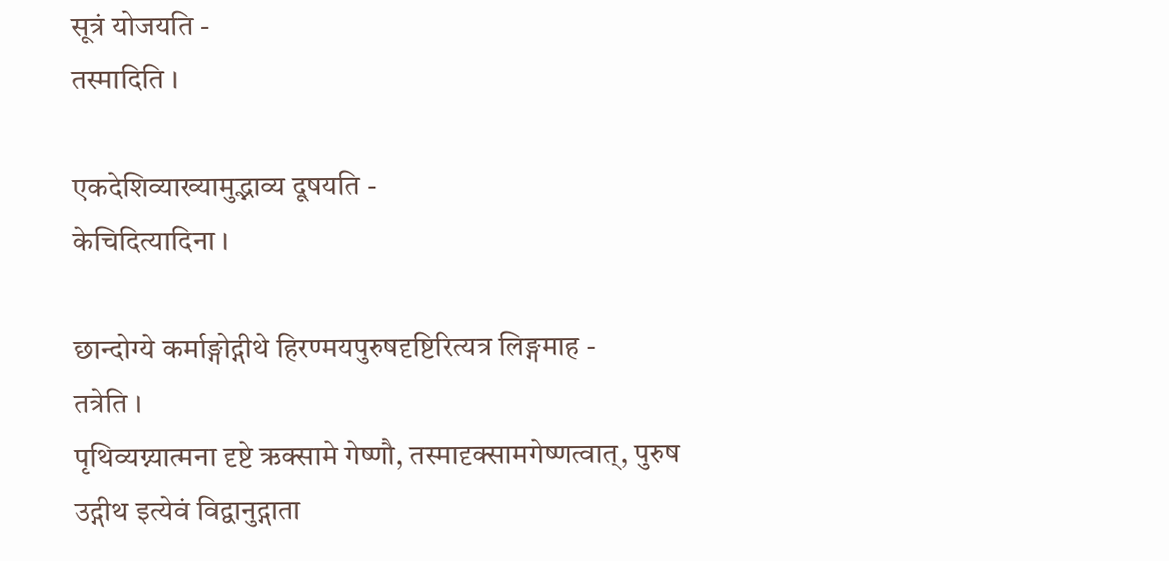सूत्रं योजयति -
तस्मादिति ।

एकदेशिव्याख्यामुद्भाव्य दूषयति -
केचिदित्यादिना ।

छान्दोग्ये कर्माङ्गोद्गीथे हिरण्मयपुरुषदृष्टिरित्यत्र लिङ्गमाह -
तत्रेति ।
पृथिव्यग्न्यात्मना दृष्टे ऋक्सामे गेष्णौ, तस्मादृक्सामगेष्णत्वात्, पुरुष उद्गीथ इत्येवं विद्वानुद्गाता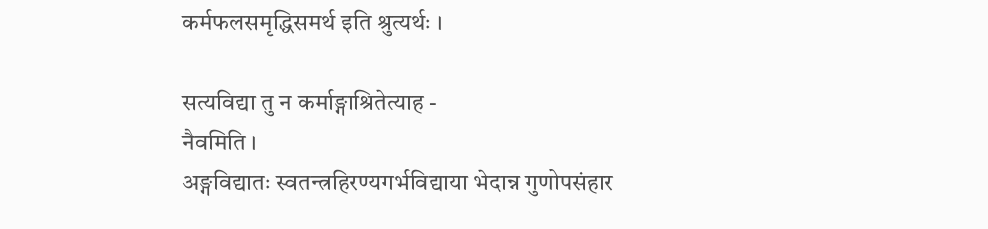कर्मफलसमृद्धिसमर्थ इति श्रुत्यर्थः ।

सत्यविद्या तु न कर्माङ्गाश्रितेत्याह -
नैवमिति ।
अङ्गविद्यातः स्वतन्त्रहिरण्यगर्भविद्याया भेदान्न गुणोपसंहार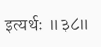इत्यर्थः ॥३८॥